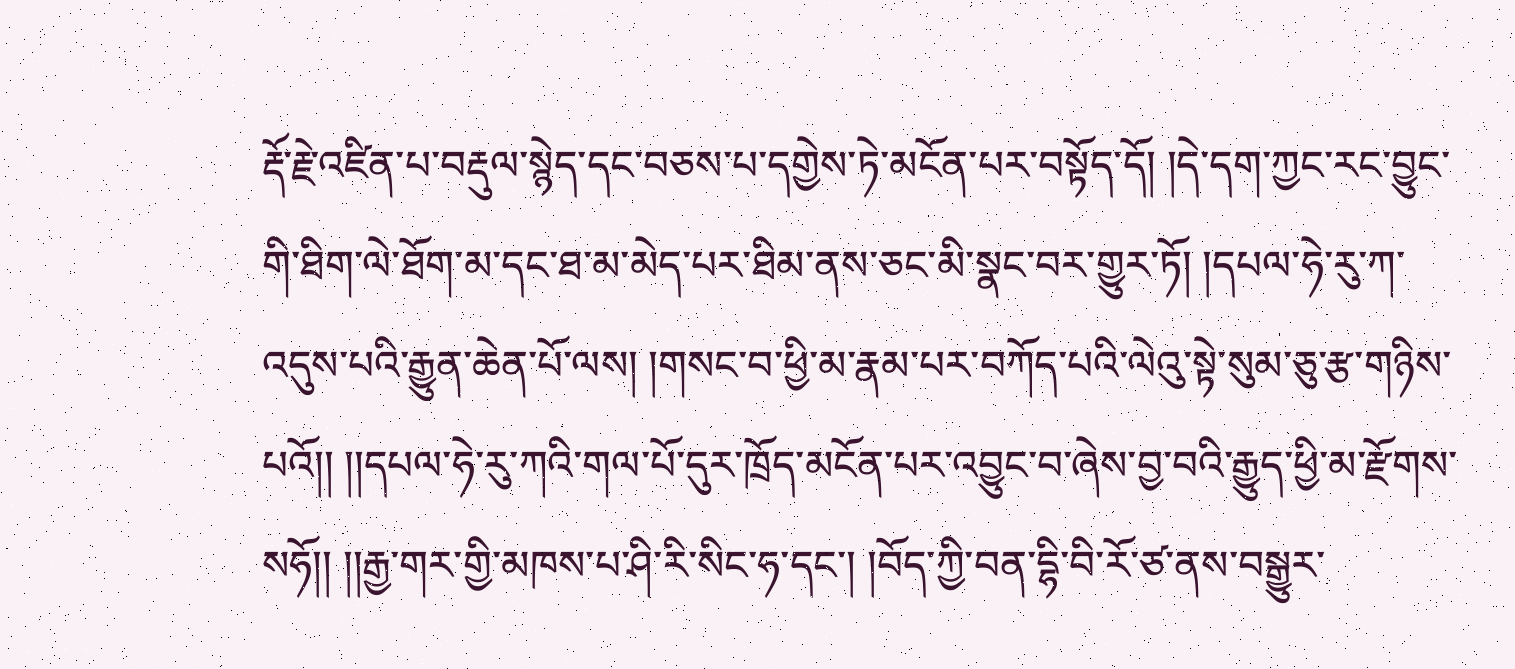རྡོ་རྗེ་འཛིན་པ་བརྡུལ་སྙེད་དང་བཅས་པ་དགྱེས་ཏེ་མངོན་པར་བསྟོད་དོ། །དེ་དག་ཀྱང་རང་བྱུང་གི་ཐིག་ལེ་ཐོག་མ་དང་ཐ་མ་མེད་པར་ཐིམ་ནས་ཅང་མི་སྣང་བར་གྱུར་ཏོ། །དཔལ་ཧེ་རུ་ཀ་འདུས་པའི་རྒྱུན་ཆེན་པོ་ལས། །གསང་བ་ཕྱི་མ་རྣམ་པར་བཀོད་པའི་ལེའུ་སྟེ་སུམ་ཅུ་རྩ་གཉིས་པའོ།། །།དཔལ་ཧེ་རུ་ཀའི་གལ་པོ་དུར་ཁྲོད་མངོན་པར་འབྱུང་བ་ཞེས་བྱ་བའི་རྒྱུད་ཕྱི་མ་རྫོགས་སཧོ།། །།རྒྱ་གར་གྱི་མཁས་པ་ཤི་རི་སིང་ཧ་དང་། །བོད་ཀྱི་བན་དྷི་བི་རོ་ཙ་ནས་བསྒྱུར་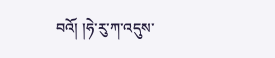བའོ། །ཧེ་རུ་ཀ་འདུས་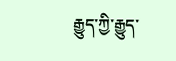རྒྱུད་ཀྱི་རྒྱུད་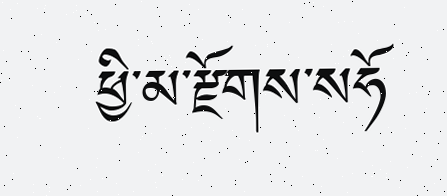ཕྱི་མ་རྫོགས་སཧོ